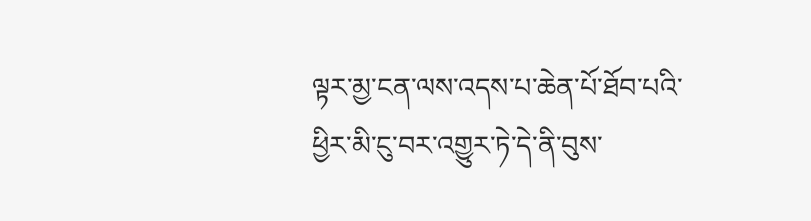ལྟར་མྱ་ངན་ལས་འདས་པ་ཆེན་པོ་ཐོབ་པའི་ཕྱིར་མི་ངུ་བར་འགྱུར་ཏེ་དེ་ནི་བུས་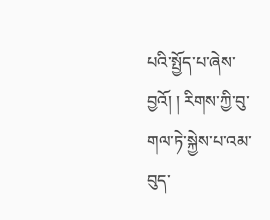པའི་སྤྱོད་པ་ཞེས་བྱའོ། ། རིགས་ཀྱི་བུ་གལ་ཏེ་སྐྱེས་པ་འམ་བུད་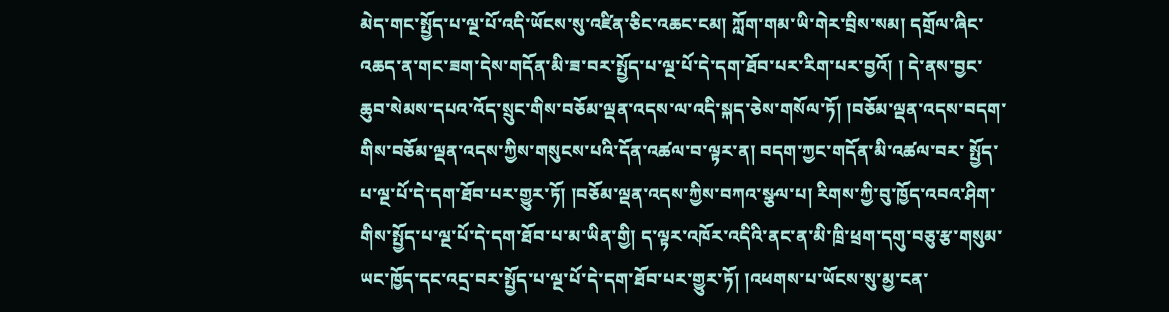མེད་གང་སྤྱོད་པ་ལྔ་པོ་འདི་ཡོངས་སུ་འཛིན་ཅིང་འཆང་ངམ། ཀློག་གམ་ཡི་གེར་བྲིས་སམ། དགྲོལ་ཞིང་འཆད་ན་གང་ཟག་དེས་གདོན་མི་ཟ་བར་སྤྱོད་པ་ལྔ་པོ་དེ་དག་ཐོབ་པར་རིག་པར་བྱའོ། ། དེ་ནས་བྱང་ཆུབ་སེམས་དཔའ་འོད་སྲུང་གིས་བཅོམ་ལྡན་འདས་ལ་འདི་སྐད་ཅེས་གསོལ་ཏོ། །བཅོམ་ལྡན་འདས་བདག་གིས་བཅོམ་ལྡན་འདས་ཀྱིས་གསུངས་པའི་དོན་འཚལ་བ་ལྟར་ན། བདག་ཀྱང་གདོན་མི་འཚལ་བར་ སྤྱོད་པ་ལྔ་པོ་དེ་དག་ཐོབ་པར་གྱུར་ཏོ། །བཅོམ་ལྡན་འདས་ཀྱིས་བཀའ་སྩལ་པ། རིགས་ཀྱི་བུ་ཁྱོད་འབའ་ཤིག་གིས་སྤྱོད་པ་ལྔ་པོ་དེ་དག་ཐོབ་པ་མ་ཡིན་གྱི། ད་ལྟར་འཁོར་འདིའི་ནང་ན་མི་ཁྲི་ཕྲག་དགུ་བཅུ་རྩ་གསུམ་ ཡང་ཁྱོད་དང་འདྲ་བར་སྤྱོད་པ་ལྔ་པོ་དེ་དག་ཐོབ་པར་གྱུར་ཏོ། །འཕགས་པ་ཡོངས་སུ་མྱ་ངན་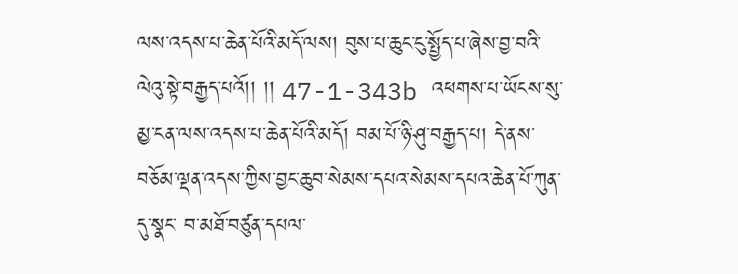ལས་འདས་པ་ཆེན་པོའི་མདོ་ལས། བུས་པ་ཆུང་ངུ་སྤྱོད་པ་ཞེས་བྱ་བའི་ལེའུ་སྟེ་བརྒྱད་པའོ།། །། 47-1-343b འཕགས་པ་ཡོངས་སུ་མྱ་ངན་ལས་འདས་པ་ཆེན་པོའི་མདོ། བམ་པོ་ཉི་ཤུ་བརྒྱད་པ། དེ་ནས་བཅོམ་ལྡན་འདས་ཀྱིས་བྱང་ཆུབ་སེམས་དཔའ་སེམས་དཔའ་ཆེན་པོ་ཀུན་དུ་སྣང་ བ་མཐོ་བཙུན་དཔལ་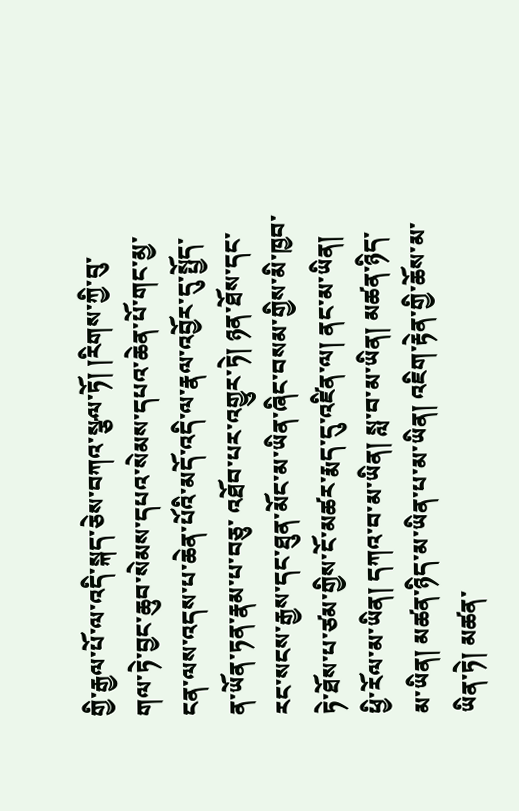གྱི་རྒྱལ་པོ་ལ་འདི་སྐད་ཅེས་བཀའ་སྩལ་ཏོ། །རིགས་ཀྱི་བུ་གལ་ཏེ་བྱང་ཆུབ་སེམས་དཔའ་སེམས་དཔའ་ཆེན་པོ་གང་མྱ་ངན་ལས་འདས་པ་ཆེན་པོའི་མདོ་འདི་ལ་རྣལ་འབྱོར་དུ་སྤྱོད་ན་ཡོན་ཏན་རྣམ་པ་བཅུ་ འཐོབ་པར་འགྱུར་ཏེ། ཉན་ཐོས་དང་རང་སངས་རྒྱས་དང་ཐུན་མོང་མ་ཡིན་ཞིང་བསམ་གྱིས་མི་ཁྱབ་ཏེ་ཐོས་པ་ཙམ་གྱིས་ངོ་མཚར་རྨད་དུ་འཛིན་ལ། ནང་མ་ཡིན། ཕྱི་རོལ་མ་ཡིན། དཀའ་བ་མ་ཡིན། སླ་བ་མ་ཡིན། མཚན་ཉིད་མ་ཡིན། མཚན་ཉིད་མ་ཡིན་པ་མ་ཡིན། འཇིག་རྟེན་གྱི་ཆོས་མ་ཡིན་ཏེ། མཚན་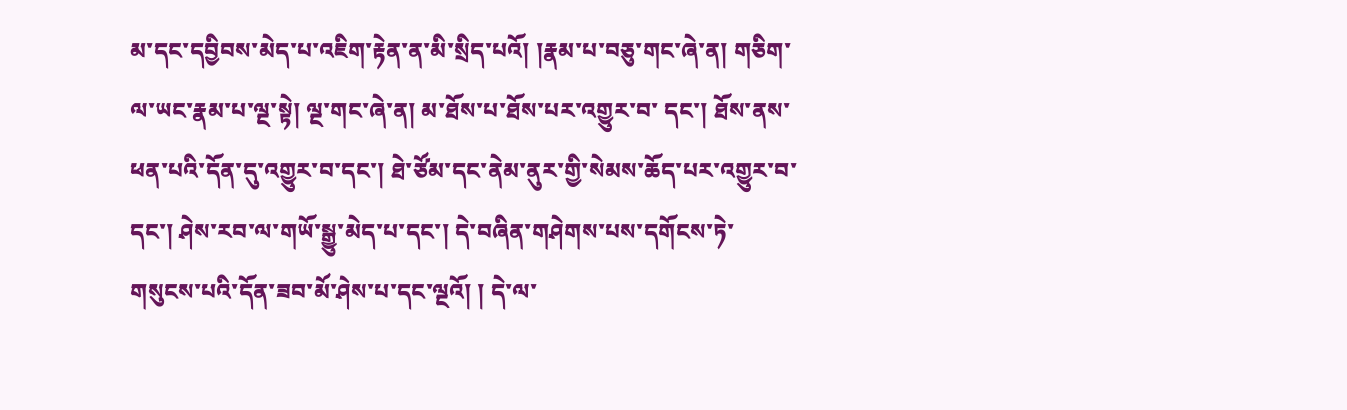མ་དང་དབྱིབས་མེད་པ་འཇིག་རྟེན་ན་མི་སྲིད་པའོ། །རྣམ་པ་བཅུ་གང་ཞེ་ན། གཅིག་ལ་ཡང་རྣམ་པ་ལྔ་སྟེ། ལྔ་གང་ཞེ་ན། མ་ཐོས་པ་ཐོས་པར་འགྱུར་བ་ དང་། ཐོས་ནས་ཕན་པའི་དོན་དུ་འགྱུར་བ་དང་། ཐེ་ཙོམ་དང་ནེམ་ནུར་གྱི་སེམས་ཆོད་པར་འགྱུར་བ་དང་། ཤེས་རབ་ལ་གཡོ་སྒྱུ་མེད་པ་དང་། དེ་བཞིན་གཤེགས་པས་དགོངས་ཏེ་གསུངས་པའི་དོན་ཟབ་མོ་ཤེས་པ་དང་ལྔའོ། ། དེ་ལ་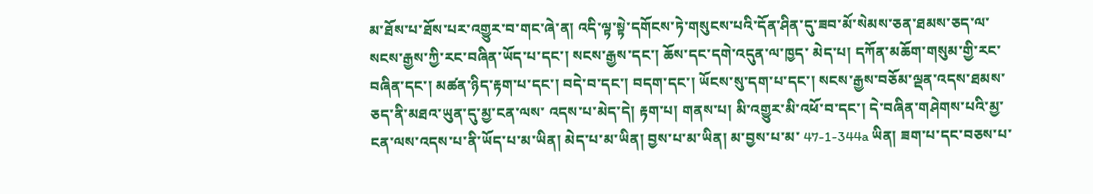མ་ཐོས་པ་ཐོས་པར་འགྱུར་བ་གང་ཞེ་ན། འདི་ལྟ་སྟེ་དགོངས་ཏེ་གསུངས་པའི་དོན་ཤིན་དུ་ཟབ་མོ་སེམས་ཅན་ཐམས་ཅད་ལ་སངས་རྒྱས་ཀྱི་རང་བཞིན་ཡོད་པ་དང་། སངས་རྒྱས་དང་། ཆོས་དང་དགེ་འདུན་ལ་ཁྱད་ མེད་པ། དཀོན་མཆོག་གསུམ་གྱི་རང་བཞིན་དང་། མཚན་ཉིད་རྟག་པ་དང་། བདེ་བ་དང་། བདག་དང་། ཡོངས་སུ་དག་པ་དང་། སངས་རྒྱས་བཅོམ་ལྡན་འདས་ཐམས་ཅད་ནི་མཐའ་ཡུན་དུ་མྱ་ངན་ལས་ འདས་པ་མེད་དེ། རྟག་པ། གནས་པ། མི་འགྱུར་མི་འཕོ་བ་དང་། དེ་བཞིན་གཤེགས་པའི་མྱ་ངན་ལས་འདས་པ་ནི་ཡོད་པ་མ་ཡིན། མེད་པ་མ་ཡིན། བྱས་པ་མ་ཡིན། མ་བྱས་པ་མ་ 47-1-344a ཡིན། ཟག་པ་དང་བཅས་པ་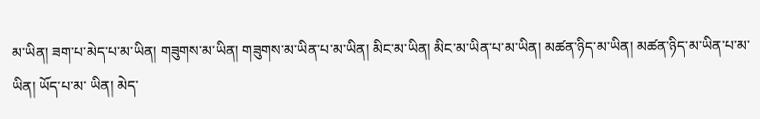མ་ཡིན། ཟག་པ་མེད་པ་མ་ཡིན། གཟུགས་མ་ཡིན། གཟུགས་མ་ཡིན་པ་མ་ཡིན། མིང་མ་ཡིན། མིང་མ་ཡིན་པ་མ་ཡིན། མཚན་ཉིད་མ་ཡིན། མཚན་ཉིད་མ་ཡིན་པ་མ་ཡིན། ཡོད་པ་མ་ ཡིན། མེད་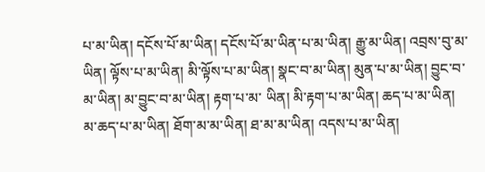པ་མ་ཡིན། དངོས་པོ་མ་ཡིན། དངོས་པོ་མ་ཡིན་པ་མ་ཡིན། རྒྱུ་མ་ཡིན། འབྲས་བུ་མ་ཡིན། ལྟོས་པ་མ་ཡིན། མི་ལྟོས་པ་མ་ཡིན། སྣང་བ་མ་ཡིན། མུན་པ་མ་ཡིན། བྱུང་བ་མ་ཡིན། མ་བྱུང་བ་མ་ཡིན། རྟག་པ་མ་ ཡིན། མི་རྟག་པ་མ་ཡིན། ཆད་པ་མ་ཡིན། མ་ཆད་པ་མ་ཡིན། ཐོག་མ་མ་ཡིན། ཐ་མ་མ་ཡིན། འདས་པ་མ་ཡིན།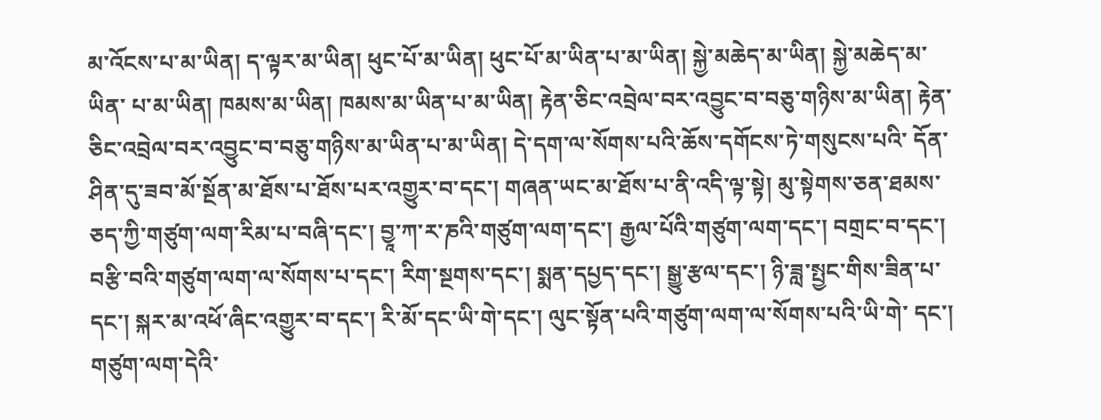མ་འོངས་པ་མ་ཡིན། ད་ལྟར་མ་ཡིན། ཕུང་པོ་མ་ཡིན། ཕུང་པོ་མ་ཡིན་པ་མ་ཡིན། སྐྱེ་མཆེད་མ་ཡིན། སྐྱེ་མཆེད་མ་ཡིན་ པ་མ་ཡིན། ཁམས་མ་ཡིན། ཁམས་མ་ཡིན་པ་མ་ཡིན། རྟེན་ཅིང་འབྲེལ་བར་འབྱུང་བ་བཅུ་གཉིས་མ་ཡིན། རྟེན་ཅིང་འབྲེལ་བར་འབྱུང་བ་བཅུ་གཉིས་མ་ཡིན་པ་མ་ཡིན། དེ་དག་ལ་སོགས་པའི་ཆོས་དགོངས་ཏེ་གསུངས་པའི་ དོན་ཤིན་དུ་ཟབ་མོ་སྔོན་མ་ཐོས་པ་ཐོས་པར་འགྱུར་བ་དང་། གཞན་ཡང་མ་ཐོས་པ་ནི་འདི་ལྟ་སྟེ། མུ་སྟེགས་ཅན་ཐམས་ཅད་ཀྱི་གཙུག་ལག་རིམ་པ་བཞི་དང་། བྱཱ་ཀ་ར་ཎའི་གཙུག་ལག་དང་། རྒྱལ་པོའི་གཙུག་ལག་དང་། བགྲང་བ་དང་། བརྩི་བའི་གཙུག་ལག་ལ་སོགས་པ་དང་། རིག་སྔགས་དང་། སྨན་དཔྱད་དང་། སྒྱུ་རྩལ་དང་། ཉི་ཟླ་སྤྱང་གིས་ཟིན་པ་དང་། སྐར་མ་འཕོ་ཞིང་འགྱུར་བ་དང་། རི་མོ་དང་ཡི་གེ་དང་། ལུང་སྟོན་པའི་གཙུག་ལག་ལ་སོགས་པའི་ཡི་གེ་ དང་། གཙུག་ལག་དེའི་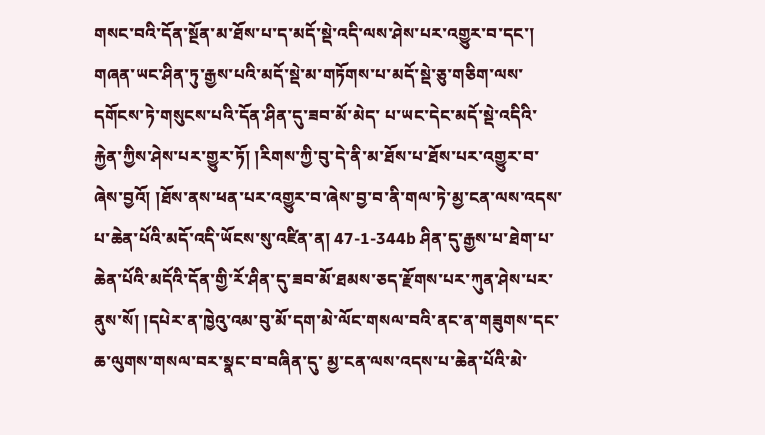གསང་བའི་དོན་སྔོན་མ་ཐོས་པ་ད་མདོ་སྡེ་འདི་ལས་ཤེས་པར་འགྱུར་བ་དང་། གཞན་ཡང་ཤིན་ཏུ་རྒྱས་པའི་མདོ་སྡེ་མ་གཏོགས་པ་མདོ་སྡེ་ཅུ་གཅིག་ལས་དགོངས་ཏེ་གསུངས་པའི་དོན་ཤིན་དུ་ཟབ་མོ་མེད་ པ་ཡང་དེང་མདོ་སྡེ་འདིའི་རྐྱེན་ཀྱིས་ཤེས་པར་གྱུར་ཏོ། །རིགས་ཀྱི་བུ་དེ་ནི་མ་ཐོས་པ་ཐོས་པར་འགྱུར་བ་ཞེས་བྱའོ། །ཐོས་ནས་ཕན་པར་འགྱུར་བ་ཞེས་བྱ་བ་ནི་གལ་ཏེ་མྱ་ངན་ལས་འདས་པ་ཆེན་པོའི་མདོ་འདི་ཡོངས་སུ་འཛིན་ན། 47-1-344b ཤིན་དུ་རྒྱས་པ་ཐེག་པ་ཆེན་པོའི་མདོའི་དོན་གྱི་རོ་ཤིན་དུ་ཟབ་མོ་ཐམས་ཅད་རྫོགས་པར་ཀུན་ཤེས་པར་ནུས་སོ། །དཔེར་ན་ཁྱེའུ་འམ་བུ་མོ་དག་མེ་ལོང་གསལ་བའི་ནང་ན་གཟུགས་དང་ཆ་ལུགས་གསལ་བར་སྣང་བ་བཞིན་དུ་ མྱ་ངན་ལས་འདས་པ་ཆེན་པོའི་མེ་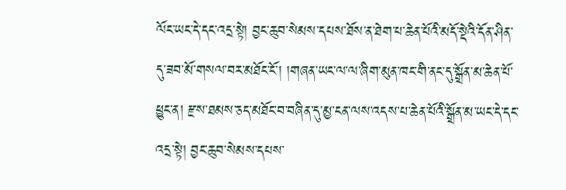ལོང་ཡང་དེ་དང་འདྲ་སྟེ། བྱང་ཆུབ་སེམས་དཔས་ཐོས་ན་ཐེག་པ་ཆེན་པོའི་མདོ་སྡེའི་དོན་ཤིན་དུ་ཟབ་མོ་གསལ་བར་མཐོང་ངོ་། །གཞན་ཡང་ལ་ལ་ཞིག་མུན་ཁང་གི་ནང་དུ་སྒྲོན་མ་ཆེན་པོ་ཕྱུང་ན། རྫས་ཐམས་ཅད་མཐོང་བ་བཞིན་དུ་མྱ་ངན་ལས་འདས་པ་ཆེན་པོའི་སྒྲོན་མ་ཡང་དེ་དང་འདྲ་སྟེ། བྱང་ཆུབ་སེམས་དཔས་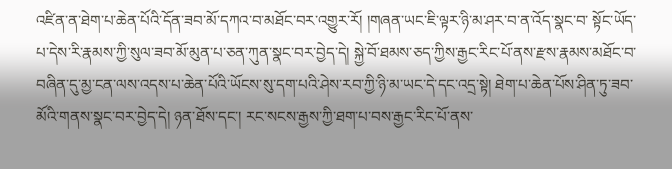འཛིན་ན་ཐེག་པ་ཆེན་པོའི་དོན་ཟབ་མོ་དཀའ་བ་མཐོང་བར་འགྱུར་རོ། །གཞན་ཡང་ཇི་ལྟར་ཉི་མ་ཤར་བ་ན་འོད་སྣང་བ་ སྟོང་ཡོད་པ་དེས་རི་རྣམས་ཀྱི་སུལ་ཟབ་མོ་མུན་པ་ཅན་ཀུན་སྣང་བར་བྱེད་དེ། སྐྱེ་བོ་ཐམས་ཅད་ཀྱིས་རྒྱང་རིང་པོ་ནས་རྫས་རྣམས་མཐོང་བ་བཞིན་དུ་མྱ་ངན་ལས་འདས་པ་ཆེན་པོའི་ཡོངས་སུ་དག་པའི་ཤེས་རབ་ཀྱི་ཉི་མ་ཡང་དེ་དང་འདྲ་སྟེ། ཐེག་པ་ཆེན་པོས་ཤིན་ཏུ་ཟབ་མོའི་གནས་སྣང་བར་བྱེད་དེ། ཉན་ཐོས་དང་། རང་སངས་རྒྱས་ཀྱི་ཐག་པ་བས་རྒྱང་རིང་པོ་ནས་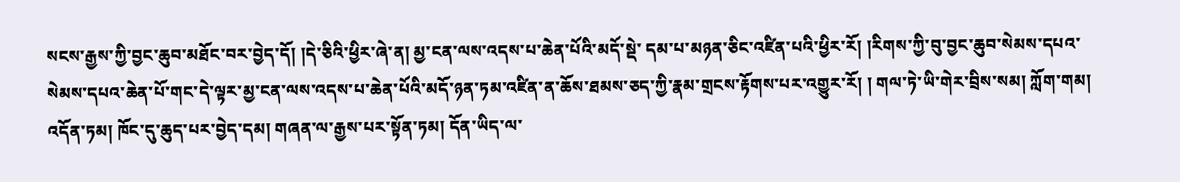སངས་རྒྱས་ཀྱི་བྱང་ཆུབ་མཐོང་བར་བྱེད་དོ། །དེ་ཅིའི་ཕྱིར་ཞེ་ན། མྱ་ངན་ལས་འདས་པ་ཆེན་པོའི་མདོ་སྡེ་ དམ་པ་མཉན་ཅིང་འཛིན་པའི་ཕྱིར་རོ། །རིགས་ཀྱི་བུ་བྱང་ཆུབ་སེམས་དཔའ་སེམས་དཔའ་ཆེན་པོ་གང་དེ་ལྟར་མྱ་ངན་ལས་འདས་པ་ཆེན་པོའི་མདོ་ཉན་ཏམ་འཛིན་ན་ཆོས་ཐམས་ཅད་ཀྱི་རྣམ་གྲངས་རྟོགས་པར་འགྱུར་རོ། ། གལ་ཏེ་ཡི་གེར་བྲིས་སམ། ཀློག་གམ། འདོན་ཏམ། ཁོང་དུ་ཆུད་པར་བྱེད་དམ། གཞན་ལ་རྒྱས་པར་སྟོན་ཏམ། དོན་ཡིད་ལ་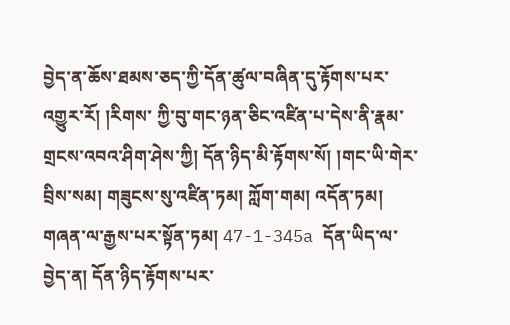བྱེད་ན་ཆོས་ཐམས་ཅད་ཀྱི་དོན་ཚུལ་བཞིན་དུ་རྟོགས་པར་འགྱུར་རོ། །རིགས་ ཀྱི་བུ་གང་ཉན་ཅིང་འཛིན་པ་དེས་ནི་རྣམ་གྲངས་འབའ་ཤིག་ཤེས་ཀྱི། དོན་ཉིད་མི་རྟོགས་སོ། །གང་ཡི་གེར་བྲིས་སམ། གཟུངས་སུ་འཛིན་ཏམ། ཀློག་གམ། འདོན་ཏམ། གཞན་ལ་རྒྱས་པར་སྟོན་ཏམ། 47-1-345a དོན་ཡིད་ལ་བྱེད་ན། དོན་ཉིད་རྟོགས་པར་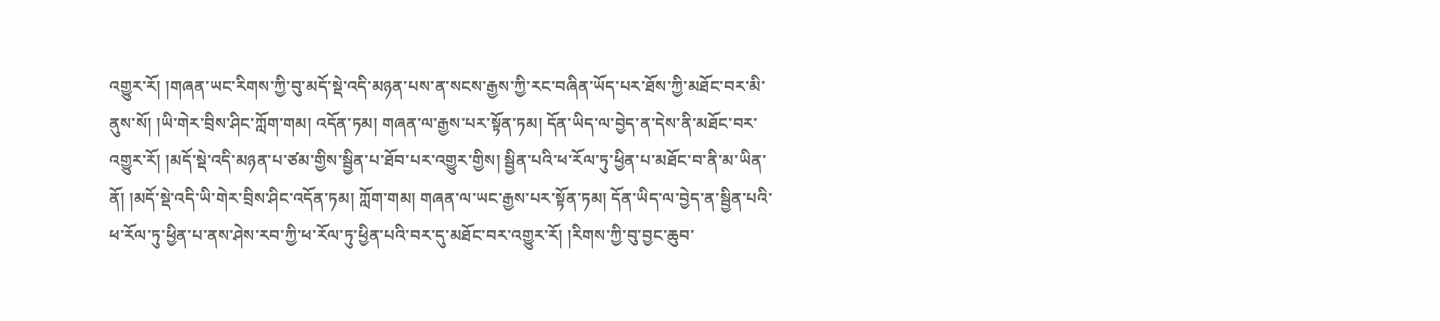འགྱུར་རོ། །གཞན་ཡང་རིགས་ཀྱི་བུ་མདོ་སྡེ་འདི་མཉན་པས་ན་སངས་རྒྱས་ཀྱི་རང་བཞིན་ཡོད་པར་ཐོས་ཀྱི་མཐོང་བར་མི་ནུས་སོ། །ཡི་གེར་བྲིས་ཤིང་ཀློག་གམ། འདོན་ཏམ། གཞན་ལ་རྒྱས་པར་སྟོན་ཏམ། དོན་ཡིད་ལ་བྱེད་ན་དེས་ནི་མཐོང་བར་འགྱུར་རོ། །མདོ་སྡེ་འདི་མཉན་པ་ཙམ་གྱིས་སྦྱིན་པ་ཐོབ་པར་འགྱུར་གྱིས། སྦྱིན་པའི་ཕ་རོལ་ཏུ་ཕྱིན་པ་མཐོང་བ་ནི་མ་ཡིན་ནོ། །མདོ་སྡེ་འདི་ཡི་གེར་བྲིས་ཤིང་འདོན་ཏམ། ཀློག་གམ། གཞན་ལ་ཡང་རྒྱས་པར་སྟོན་ཏམ། དོན་ཡིད་ལ་བྱེད་ན་སྦྱིན་པའི་ཕ་རོལ་ཏུ་ཕྱིན་པ་ནས་ཤེས་རབ་ཀྱི་ཕ་རོལ་ཏུ་ཕྱིན་པའི་བར་དུ་མཐོང་བར་འགྱུར་རོ། །རིགས་ཀྱི་བུ་བྱང་ཆུབ་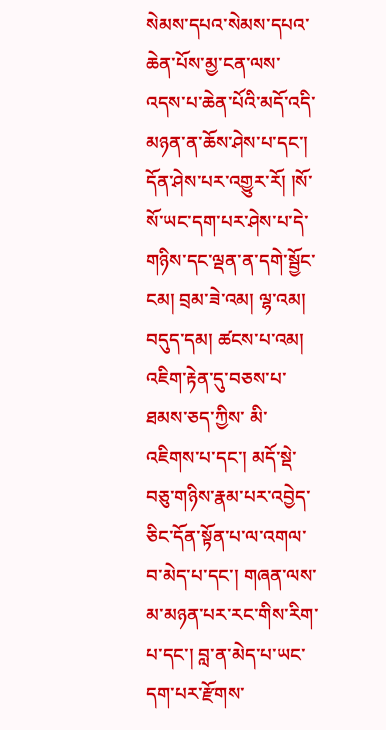སེམས་དཔའ་སེམས་དཔའ་ཆེན་པོས་མྱ་ངན་ལས་ འདས་པ་ཆེན་པོའི་མདོ་འདི་མཉན་ན་ཆོས་ཤེས་པ་དང་། དོན་ཤེས་པར་འགྱུར་རོ། །སོ་སོ་ཡང་དག་པར་ཤེས་པ་དེ་གཉིས་དང་ལྡན་ན་དགེ་སྦྱོང་ངམ། བྲམ་ཟེ་འམ། ལྷ་འམ། བདུད་དམ། ཚངས་པ་འམ། འཇིག་རྟེན་དུ་བཅས་པ་ཐམས་ཅད་ཀྱིས་ མི་འཇིགས་པ་དང་། མདོ་སྡེ་བཅུ་གཉིས་རྣམ་པར་འབྱེད་ཅིང་དོན་སྟོན་པ་ལ་འགལ་བ་མེད་པ་དང་། གཞན་ལས་མ་མཉན་པར་རང་གིས་རིག་པ་དང་། བླ་ན་མེད་པ་ཡང་དག་པར་རྫོགས་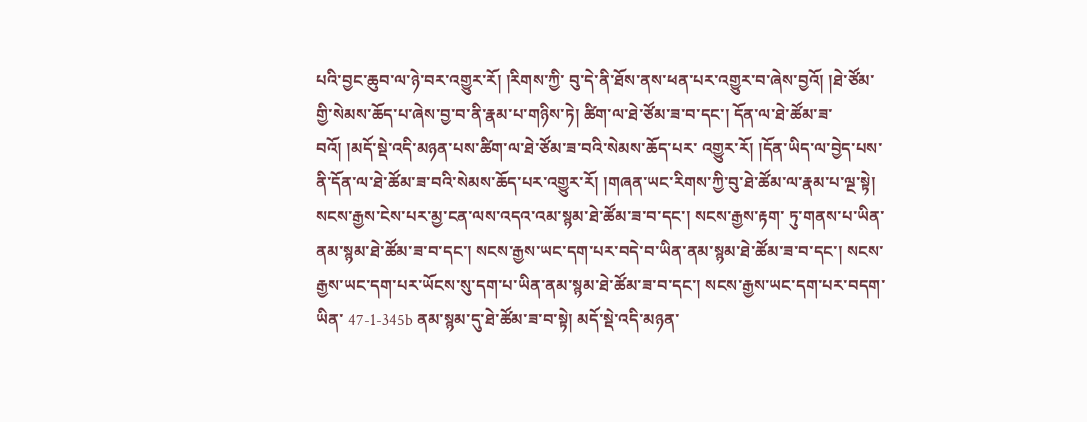པའི་བྱང་ཆུབ་ལ་ཉེ་བར་འགྱུར་རོ། །རིགས་ཀྱི་ བུ་དེ་ནི་ཐོས་ནས་ཕན་པར་འགྱུར་བ་ཞེས་བྱའོ། །ཐེ་ཙོམ་གྱི་སེམས་ཆོད་པ་ཞེས་བྱ་བ་ནི་རྣམ་པ་གཉིས་ཏེ། ཚིག་ལ་ཐེ་ཙོམ་ཟ་བ་དང་། དོན་ལ་ཐེ་ཚོམ་ཟ་བའོ། །མདོ་སྡེ་འདི་མཉན་པས་ཚིག་ལ་ཐེ་ཙོམ་ཟ་བའི་སེམས་ཆོད་པར་ འགྱུར་རོ། །དོན་ཡིད་ལ་བྱེད་པས་ནི་དོན་ལ་ཐེ་ཚོམ་ཟ་བའི་སེམས་ཆོད་པར་འགྱུར་རོ། །གཞན་ཡང་རིགས་ཀྱི་བུ་ཐེ་ཚོམ་ལ་རྣམ་པ་ལྔ་སྟེ། སངས་རྒྱས་ངེས་པར་མྱ་ངན་ལས་འདའ་འམ་སྙམ་ཐེ་ཚོམ་ཟ་བ་དང་། སངས་རྒྱས་རྟག་ ཏུ་གནས་པ་ཡིན་ནམ་སྙམ་ཐེ་ཚོམ་ཟ་བ་དང་། སངས་རྒྱས་ཡང་དག་པར་བདེ་བ་ཡིན་ནམ་སྙམ་ཐེ་ཚོམ་ཟ་བ་དང་། སངས་རྒྱས་ཡང་དག་པར་ཡོངས་སུ་དག་པ་ཡིན་ནམ་སྙམ་ཐེ་ཚོམ་ཟ་བ་དང་། སངས་རྒྱས་ཡང་དག་པར་བདག་ཡིན་ 47-1-345b ནམ་སྙམ་དུ་ཐེ་ཚོམ་ཟ་བ་སྟེ། མདོ་སྡེ་འདི་མཉན་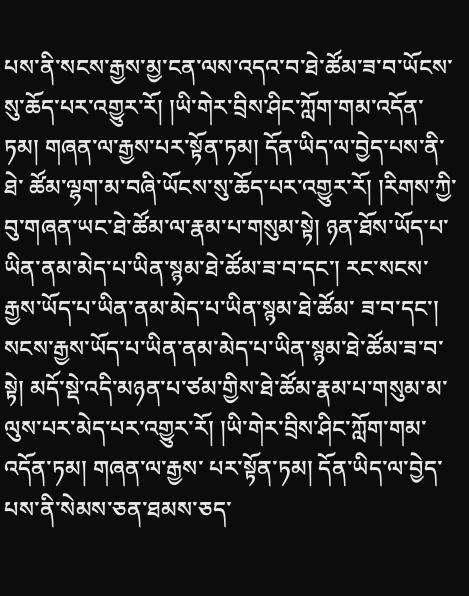པས་ནི་སངས་རྒྱས་མྱ་ངན་ལས་འདའ་བ་ཐེ་ཚོམ་ཟ་བ་ཡོངས་སུ་ཆོད་པར་འགྱུར་རོ། །ཡི་གེར་བྲིས་ཤིང་ཀློག་གམ་འདོན་ཏམ། གཞན་ལ་རྒྱས་པར་སྟོན་ཏམ། དོན་ཡིད་ལ་བྱེད་པས་ནི་ཐེ་ ཚོམ་ལྷག་མ་བཞི་ཡོངས་སུ་ཆོད་པར་འགྱུར་རོ། །རིགས་ཀྱི་བུ་གཞན་ཡང་ཐེ་ཚོམ་ལ་རྣམ་པ་གསུམ་སྟེ། ཉན་ཐོས་ཡོད་པ་ཡིན་ནམ་མེད་པ་ཡིན་སྙམ་ཐེ་ཚོམ་ཟ་བ་དང་། རང་སངས་རྒྱས་ཡོད་པ་ཡིན་ནམ་མེད་པ་ཡིན་སྙམ་ཐེ་ཚོམ་ ཟ་བ་དང་། སངས་རྒྱས་ཡོད་པ་ཡིན་ནམ་མེད་པ་ཡིན་སྙམ་ཐེ་ཚོམ་ཟ་བ་སྟེ། མདོ་སྡེ་འདི་མཉན་པ་ཙམ་གྱིས་ཐེ་ཚོམ་རྣམ་པ་གསུམ་མ་ལུས་པར་མེད་པར་འགྱུར་རོ། །ཡི་གེར་བྲིས་ཤིང་ཀློག་གམ་འདོན་ཏམ། གཞན་ལ་རྒྱས་ པར་སྟོན་ཏམ། དོན་ཡིད་ལ་བྱེད་པས་ནི་སེམས་ཅན་ཐམས་ཅད་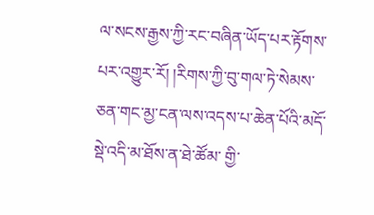ལ་སངས་རྒྱས་ཀྱི་རང་བཞིན་ཡོད་པར་རྟོགས་པར་འགྱུར་རོ། །རིགས་ཀྱི་བུ་གལ་ཏེ་སེམས་ཅན་གང་མྱ་ངན་ལས་འདས་པ་ཆེན་པོའི་མདོ་སྡེ་འདི་མ་ཐོས་ན་ཐེ་ཚོམ་ གྱི་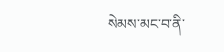སེམས་མང་བ་ནི་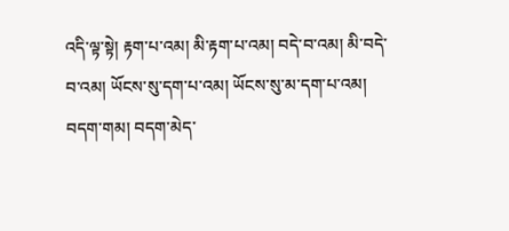འདི་ལྟ་སྟེ། རྟག་པ་འམ། མི་རྟག་པ་འམ། བདེ་བ་འམ། མི་བདེ་བ་འམ། ཡོངས་སུ་དག་པ་འམ། ཡོངས་སུ་མ་དག་པ་འམ། བདག་གམ། བདག་མེད་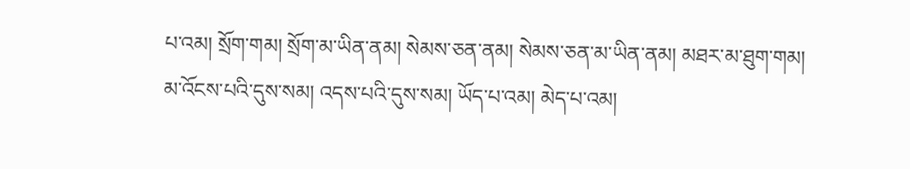པ་འམ། སྲོག་གམ། སྲོག་མ་ཡིན་ནམ། སེམས་ཅན་ནམ། སེམས་ཅན་མ་ཡིན་ནམ། མཐར་མ་ཐུག་གམ། མ་འོངས་པའི་དུས་སམ། འདས་པའི་དུས་སམ། ཡོད་པ་འམ། མེད་པ་འམ།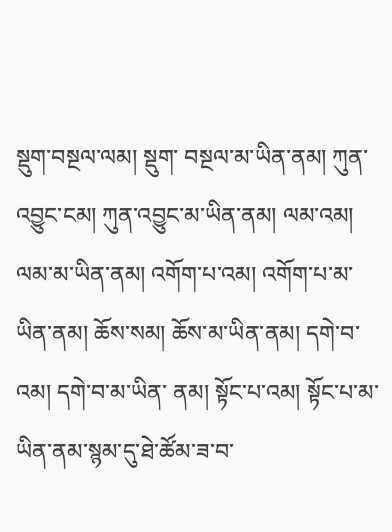སྡུག་བསྔལ་ལམ། སྡུག་ བསྔལ་མ་ཡིན་ནམ། ཀུན་འབྱུང་ངམ། ཀུན་འབྱུང་མ་ཡིན་ནམ། ལམ་འམ། ལམ་མ་ཡིན་ནམ། འགོག་པ་འམ། འགོག་པ་མ་ཡིན་ནམ། ཆོས་སམ། ཆོས་མ་ཡིན་ནམ། དགེ་བ་འམ། དགེ་བ་མ་ཡིན་ ནམ། སྟོང་པ་འམ། སྟོང་པ་མ་ཡིན་ནམ་སྙམ་དུ་ཐེ་ཚོམ་ཟ་བ་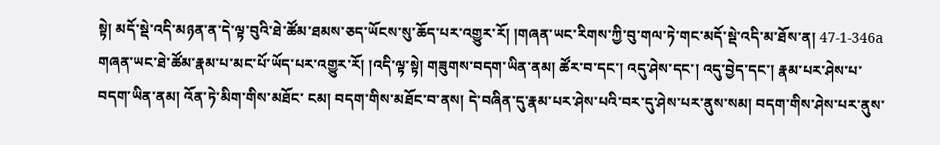སྟེ། མདོ་སྡེ་འདི་མཉན་ན་དེ་ལྟ་བུའི་ཐེ་ཚོམ་ཐམས་ཅད་ཡོངས་སུ་ཆོད་པར་འགྱུར་རོ། །གཞན་ཡང་རིགས་ཀྱི་བུ་གལ་ཏེ་གང་མདོ་སྡེ་འདི་མ་ཐོས་ན། 47-1-346a གཞན་ཡང་ཐེ་ཚོམ་རྣམ་པ་མང་པོ་ཡོད་པར་འགྱུར་རོ། །འདི་ལྟ་སྟེ། གཟུགས་བདག་ཡིན་ནམ། ཚོར་བ་དང་། འདུ་ཤེས་དང་། འདུ་བྱེད་དང་། རྣམ་པར་ཤེས་པ་བདག་ཡིན་ནམ། འོན་ཏེ་མིག་གིས་མཐོང་ ངམ། བདག་གིས་མཐོང་བ་ནས། དེ་བཞིན་དུ་རྣམ་པར་ཤེས་པའི་བར་དུ་ཤེས་པར་ནུས་སམ། བདག་གིས་ཤེས་པར་ནུས་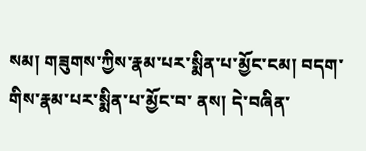སམ། གཟུགས་ཀྱིས་རྣམ་པར་སྨིན་པ་མྱོང་ངམ། བདག་གིས་རྣམ་པར་སྨིན་པ་མྱོང་བ་ ནས། དེ་བཞིན་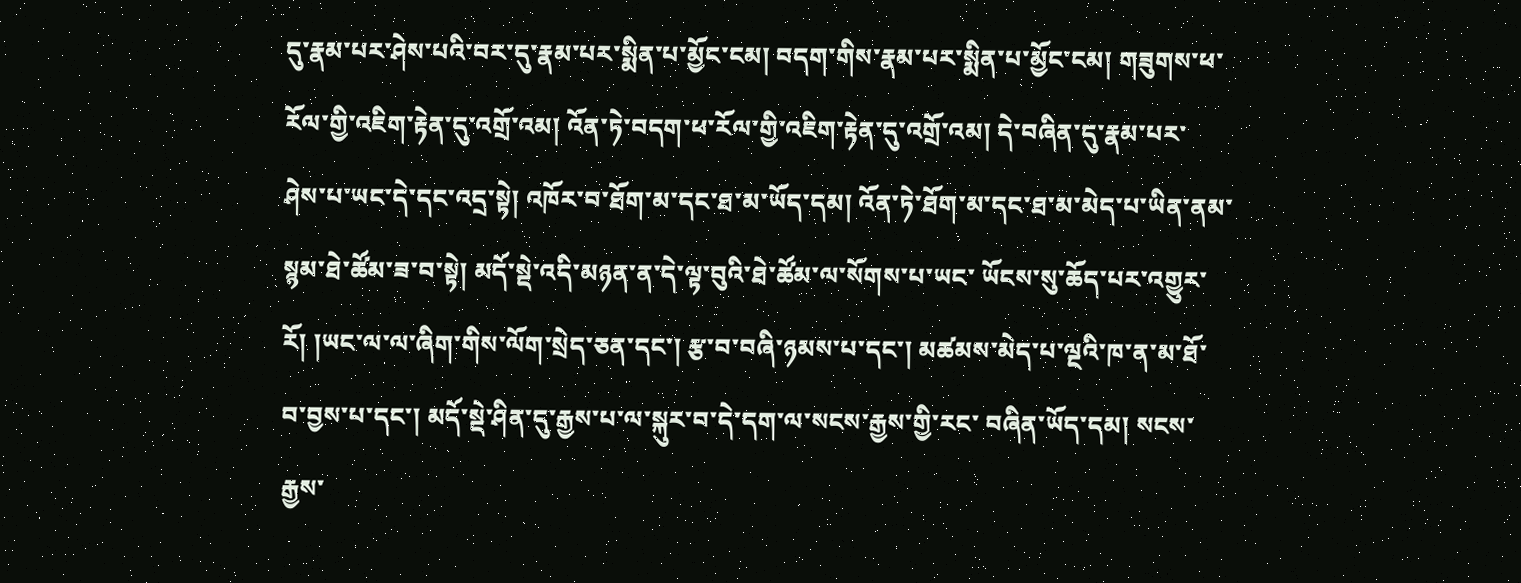དུ་རྣམ་པར་ཤེས་པའི་བར་དུ་རྣམ་པར་སྨིན་པ་མྱོང་ངམ། བདག་གིས་རྣམ་པར་སྨིན་པ་མྱོང་ངམ། གཟུགས་ཕ་རོལ་གྱི་འཇིག་རྟེན་དུ་འགྲོ་འམ། འོན་ཏེ་བདག་ཕ་རོལ་གྱི་འཇིག་རྟེན་དུ་འགྲོ་འམ། དེ་བཞིན་དུ་རྣམ་པར་ཤེས་པ་ཡང་དེ་དང་འདྲ་སྟེ། འཁོར་བ་ཐོག་མ་དང་ཐ་མ་ཡོད་དམ། འོན་ཏེ་ཐོག་མ་དང་ཐ་མ་མེད་པ་ཡིན་ནམ་སྙམ་ཐེ་ཚོམ་ཟ་བ་སྟེ། མདོ་སྡེ་འདི་མཉན་ན་དེ་ལྟ་བུའི་ཐེ་ཚོམ་ལ་སོགས་པ་ཡང་ ཡོངས་སུ་ཆོད་པར་འགྱུར་རོ། །ཡང་ལ་ལ་ཞིག་གིས་ལོག་སྲེད་ཅན་དང་། རྩ་བ་བཞི་ཉམས་པ་དང་། མཚམས་མེད་པ་ལྔའི་ཁ་ན་མ་ཐོ་བ་བྱས་པ་དང་། མདོ་སྡེ་ཤིན་དུ་རྒྱས་པ་ལ་སྐུར་བ་དེ་དག་ལ་སངས་རྒྱས་གྱི་རང་ བཞིན་ཡོད་དམ། སངས་རྒྱས་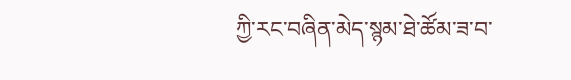ཀྱི་རང་བཞིན་མེད་སྙམ་ཐེ་ཚོམ་ཟ་བ་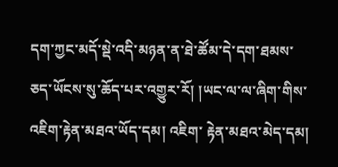དག་ཀྱང་མདོ་སྡེ་འདི་མཉན་ན་ཐེ་ཚོམ་དེ་དག་ཐམས་ཅད་ཡོངས་སུ་ཆོད་པར་འགྱུར་རོ། །ཡང་ལ་ལ་ཞིག་གིས་འཇིག་རྟེན་མཐའ་ཡོད་དམ། འཇིག་ རྟེན་མཐའ་མེད་དམ།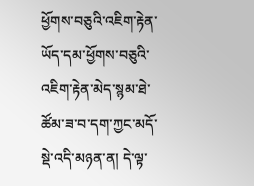ཕྱོགས་བཅུའི་འཇིག་རྟེན་ཡོད་དམ་ཕྱོགས་བཅུའི་འཇིག་རྟེན་མེད་སྙམ་ཐེ་ཚོམ་ཟ་བ་དག་ཀྱང་མདོ་སྡེ་འདི་མཉན་ན། དེ་ལྟ་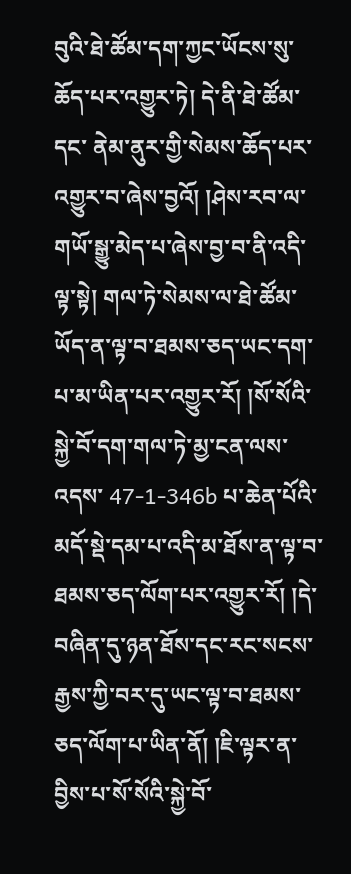བུའི་ཐེ་ཚོམ་དག་ཀྱང་ཡོངས་སུ་ཆོད་པར་འགྱུར་ཏེ། དེ་ནི་ཐེ་ཚོམ་དང་ ནེམ་ནུར་གྱི་སེམས་ཆོད་པར་འགྱུར་བ་ཞེས་བྱའོ། །ཤེས་རབ་ལ་གཡོ་སྒྱུ་མེད་པ་ཞེས་བྱ་བ་ནི་འདི་ལྟ་སྟེ། གལ་ཏེ་སེམས་ལ་ཐེ་ཚོམ་ཡོད་ན་ལྟ་བ་ཐམས་ཅད་ཡང་དག་པ་མ་ཡིན་པར་འགྱུར་རོ། །སོ་སོའི་སྐྱེ་བོ་དག་གལ་ཏེ་མྱ་ངན་ལས་འདས་ 47-1-346b པ་ཆེན་པོའི་མདོ་སྡེ་དམ་པ་འདི་མ་ཐོས་ན་ལྟ་བ་ཐམས་ཅད་ལོག་པར་འགྱུར་རོ། །དེ་བཞིན་དུ་ཉན་ཐོས་དང་རང་སངས་རྒྱས་ཀྱི་བར་དུ་ཡང་ལྟ་བ་ཐམས་ཅད་ལོག་པ་ཡིན་ནོ། །ཇི་ལྟར་ན་བྱིས་པ་སོ་སོའི་སྐྱེ་བོ་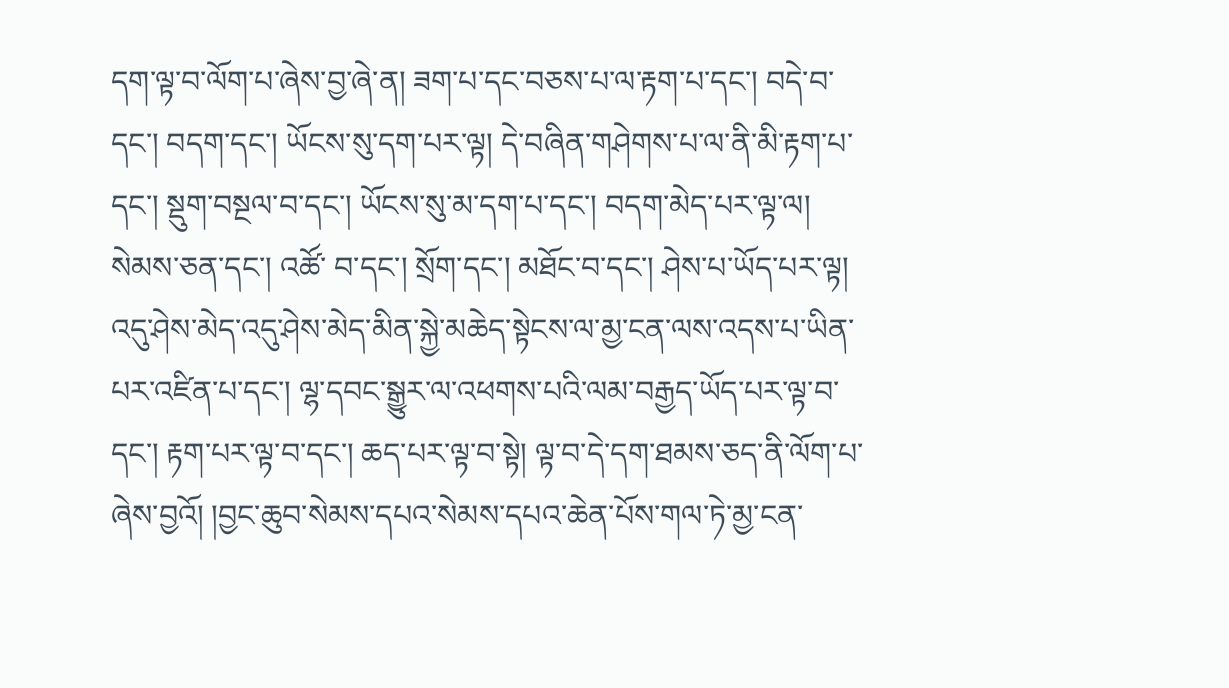དག་ལྟ་བ་ལོག་པ་ཞེས་བྱ་ཞེ་ན། ཟག་པ་དང་བཅས་པ་ལ་རྟག་པ་དང་། བདེ་བ་དང་། བདག་དང་། ཡོངས་སུ་དག་པར་ལྟ། དེ་བཞིན་གཤེགས་པ་ལ་ནི་མི་རྟག་པ་དང་། སྡུག་བསྔལ་བ་དང་། ཡོངས་སུ་མ་དག་པ་དང་། བདག་མེད་པར་ལྟ་ལ། སེམས་ཅན་དང་། འཚོ་ བ་དང་། སྲོག་དང་། མཐོང་བ་དང་། ཤེས་པ་ཡོད་པར་ལྟ། འདུ་ཤེས་མེད་འདུ་ཤེས་མེད་མིན་སྐྱེ་མཆེད་སྟེངས་ལ་མྱ་ངན་ལས་འདས་པ་ཡིན་པར་འཛིན་པ་དང་། ལྷ་དབང་སྒྱུར་ལ་འཕགས་པའི་ལམ་བརྒྱད་ཡོད་པར་ལྟ་བ་དང་། རྟག་པར་ལྟ་བ་དང་། ཆད་པར་ལྟ་བ་སྟེ། ལྟ་བ་དེ་དག་ཐམས་ཅད་ནི་ལོག་པ་ཞེས་བྱའོ། །བྱང་ཆུབ་སེམས་དཔའ་སེམས་དཔའ་ཆེན་པོས་གལ་ཏེ་མྱ་ངན་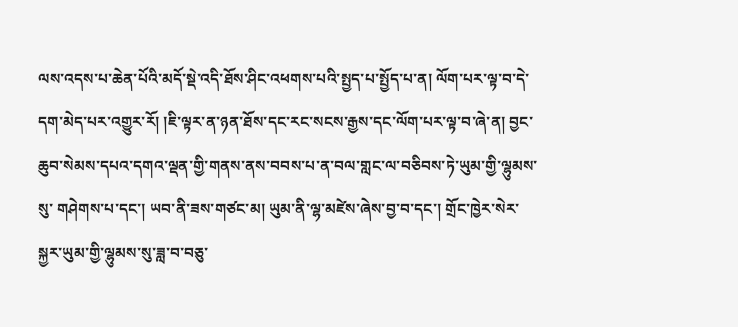ལས་འདས་པ་ཆེན་པོའི་མདོ་སྡེ་འདི་ཐོས་ཤིང་འཕགས་པའི་སྤྱད་པ་སྤྱོད་པ་ན། ལོག་པར་ལྟ་བ་དེ་དག་མེད་པར་འགྱུར་རོ། །ཇི་ལྟར་ན་ཉན་ཐོས་དང་རང་སངས་རྒྱས་དང་ལོག་པར་ལྟ་བ་ཞེ་ན། བྱང་ཆུབ་སེམས་དཔའ་དགའ་ལྡན་གྱི་གནས་ནས་བབས་པ་ན་བལ་གླང་ལ་བཅིབས་ཏེ་ཡུམ་གྱི་ལྷུམས་སུ་ གཤེགས་པ་དང་། ཡབ་ནི་ཟས་གཙང་མ། ཡུམ་ནི་ལྷ་མཛེས་ཞེས་བྱ་བ་དང་། གྲོང་ཁྱེར་སེར་སྐྱར་ཡུམ་གྱི་ལྷུམས་སུ་ཟླ་བ་བཅུ་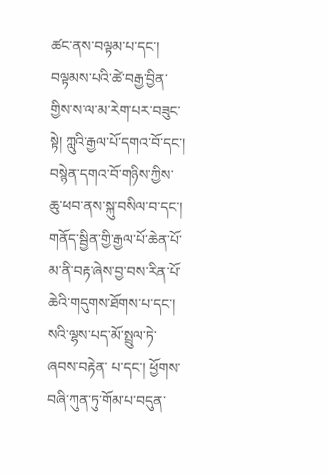ཚང་ནས་བལྟམ་པ་དང་། བལྟམས་པའི་ཚེ་བརྒྱ་བྱིན་གྱིས་ས་ལ་མ་རེག་པར་བཟུང་སྟེ། ཀླུའི་རྒྱལ་པོ་དགའ་བོ་དང་། བསྙེན་དགའ་བོ་གཉིས་ཀྱིས་ཆུ་ཕབ་ནས་སྐུ་བསིལ་བ་དང་། གནོད་སྦྱིན་གྱི་རྒྱལ་པོ་ཆེན་པོ་མ་ནི་བརྟ་ཞེས་བྱ་བས་རིན་པོ་ཆེའི་གདུགས་ཐོགས་པ་དང་། སའི་ལྷས་པད་མོ་སྤྲུལ་ཏེ་ཞབས་བརྟེན་ པ་དང་། ཕྱོགས་བཞི་ཀུན་ཏུ་གོམ་པ་བདུན་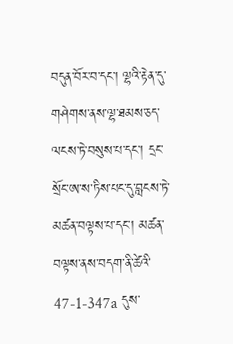བདུན་བོར་བ་དང་། ལྷའི་རྟེན་དུ་གཤེགས་ནས་ལྷ་ཐམས་ཅད་ལངས་ཏེ་བསུས་པ་དང་། དྲང་སྲོང་ཨ་ས་ཏིས་པང་དུ་བླངས་ཏེ་མཚན་བལྟས་པ་དང་། མཚན་བལྟས་ནས་བདག་ནི་ཚེའི་ 47-1-347a དུས་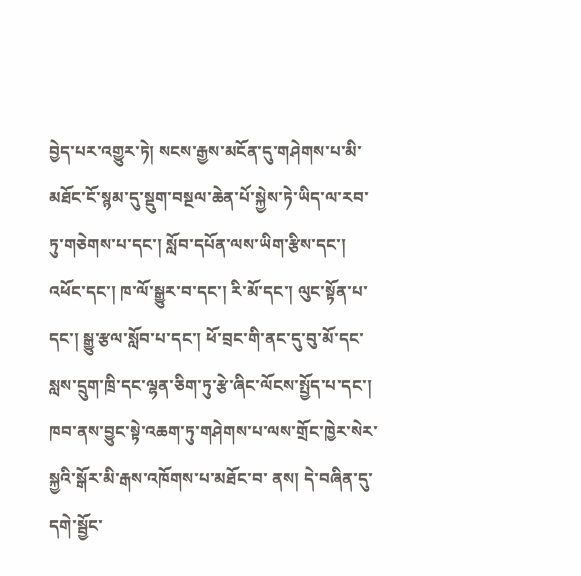བྱེད་པར་འགྱུར་ཏེ། སངས་རྒྱས་མངོན་དུ་གཤེགས་པ་མི་མཐོང་ངོ་སྙམ་དུ་སྡུག་བསྔལ་ཆེན་པོ་སྐྱེས་ཏེ་ཡིད་ལ་རབ་ཏུ་གཅེགས་པ་དང་། སློབ་དཔོན་ལས་ཡིག་རྩིས་དང་། འཕོང་དང་། ཁ་ལོ་སྒྱུར་བ་དང་། རི་མོ་དང་། ལུང་སྟོན་པ་དང་། སྒྱུ་རྩལ་སློབ་པ་དང་། ཕོ་བྲང་གི་ནང་དུ་བུ་མོ་དང་སླས་དྲུག་ཁྲི་དང་ལྷན་ཅིག་ཏུ་རྩེ་ཞིང་ལོངས་སྤྱོད་པ་དང་། ཁབ་ནས་བྱུང་སྟེ་འཆག་ཏུ་གཤེགས་པ་ལས་གྲོང་ཁྱེར་སེར་སྐྱའི་སྒོར་མི་རྒས་འཁོགས་པ་མཐོང་བ་ ནས། དེ་བཞིན་དུ་དགེ་སྦྱོང་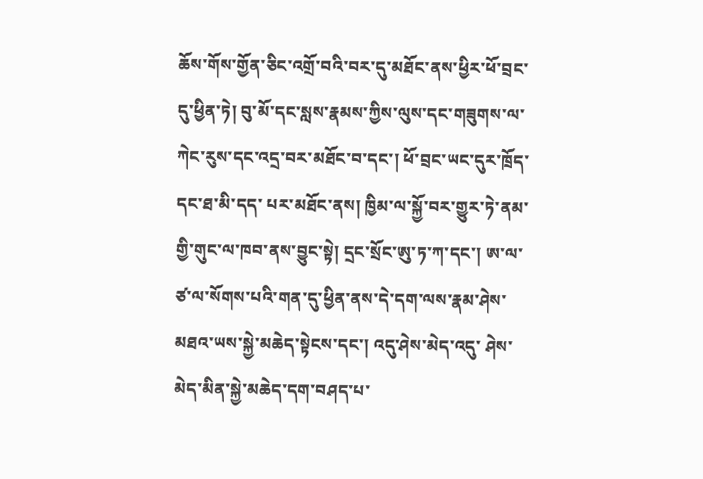ཆོས་གོས་གྱོན་ཅིང་འགྲོ་བའི་བར་དུ་མཐོང་ནས་ཕྱིར་ཕོ་བྲང་དུ་ཕྱིན་ཏེ། བུ་མོ་དང་སླས་རྣམས་ཀྱིས་ལུས་དང་གཟུགས་ལ་ཀེང་རུས་དང་འདྲ་བར་མཐོང་བ་དང་། ཕོ་བྲང་ཡང་དུར་ཁྲོད་དང་ཐ་མི་དད་ པར་མཐོང་ནས། ཁྱིམ་ལ་སྐྱོ་བར་གྱུར་ཏེ་ནམ་གྱི་གུང་ལ་ཁབ་ནས་བྱུང་སྟེ། དྲང་སྲོང་ཨུ་ཏ་ཀ་དང་། ཨ་ལ་ཙ་ལ་སོགས་པའི་གན་དུ་ཕྱིན་ནས་དེ་དག་ལས་རྣམ་ཤེས་མཐའ་ཡས་སྐྱེ་མཆེད་སྟེངས་དང་། འདུ་ཤེས་མེད་འདུ་ ཤེས་མེད་མིན་སྐྱེ་མཆེད་དག་བཤད་པ་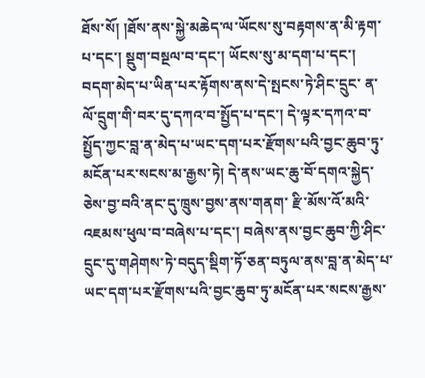ཐོས་སོ། །ཐོས་ནས་སྐྱེ་མཆེད་ལ་ཡོངས་སུ་བརྟགས་ན་མི་རྟག་པ་དང་། སྡུག་བསྔལ་བ་དང་། ཡོངས་སུ་མ་དག་པ་དང་། བདག་མེད་པ་ཡིན་པར་རྟོགས་ནས་དེ་སྤངས་ཏེ་ཤིང་དྲུང་ ན་ལོ་དྲུག་གི་བར་དུ་དཀའ་བ་སྤྱོད་པ་དང་། དེ་ལྟར་དཀའ་བ་སྤྱོད་ཀྱང་བླ་ན་མེད་པ་ཡང་དག་པར་རྫོགས་པའི་བྱང་ཆུབ་ཏུ་མངོན་པར་སངས་མ་རྒྱས་ཏེ། དེ་ནས་ཡང་ཆུ་བོ་དགའ་སྐྱེད་ཅེས་བྱ་བའི་ནང་དུ་ཁྲུས་བྱས་ནས་གནག་ རྫི་མོས་འོ་མའི་འཇམས་ཕུལ་བ་བཞེས་པ་དང་། བཞེས་ནས་བྱང་ཆུབ་ཀྱི་ཤིང་དྲུང་དུ་གཤེགས་ཏེ་བདུད་སྡིག་ཏོ་ཅན་བཏུལ་ནས་བླ་ན་མེད་པ་ཡང་དག་པར་རྫོགས་པའི་བྱང་ཆུབ་ཏུ་མངོན་པར་སངས་རྒྱས་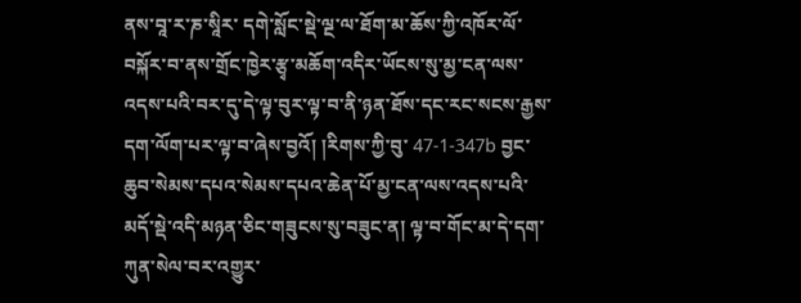ནས་བཱ་ར་ཎ་སཱིར་ དགེ་སློང་སྡེ་ལྔ་ལ་ཐོག་མ་ཆོས་ཀྱི་འཁོར་ལོ་བསྐོར་བ་ནས་གྲོང་ཁྱེར་རྩྭ་མཆོག་འདིར་ཡོངས་སུ་མྱ་ངན་ལས་འདས་པའི་བར་དུ་དེ་ལྟ་བུར་ལྟ་བ་ནི་ཉན་ཐོས་དང་རང་སངས་རྒྱས་དག་ལོག་པར་ལྟ་བ་ཞེས་བྱའོ། །རིགས་ཀྱི་བུ་ 47-1-347b བྱང་ཆུབ་སེམས་དཔའ་སེམས་དཔའ་ཆེན་པོ་མྱ་ངན་ལས་འདས་པའི་མདོ་སྡེ་འདི་མཉན་ཅིང་གཟུངས་སུ་བཟུང་ན། ལྟ་བ་གོང་མ་དེ་དག་ཀུན་སེལ་བར་འགྱུར་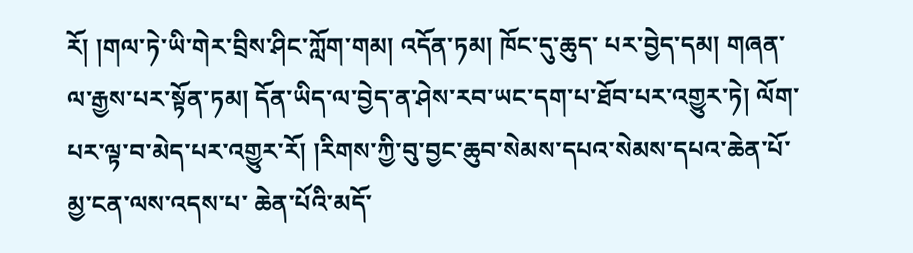རོ། །གལ་ཏེ་ཡི་གེར་བྲིས་ཤིང་ཀློག་གམ། འདོན་ཏམ། ཁོང་དུ་ཆུད་ པར་བྱེད་དམ། གཞན་ལ་རྒྱས་པར་སྟོན་ཏམ། དོན་ཡིད་ལ་བྱེད་ན་ཤེས་རབ་ཡང་དག་པ་ཐོབ་པར་འགྱུར་ཏེ། ལོག་པར་ལྟ་བ་མེད་པར་འགྱུར་རོ། །རིགས་ཀྱི་བུ་བྱང་ཆུབ་སེམས་དཔའ་སེམས་དཔའ་ཆེན་པོ་མྱ་ངན་ལས་འདས་པ་ ཆེན་པོའི་མདོ་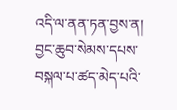འདི་ལ་ནན་ཏན་བྱས་ན། བྱང་ཆུབ་སེམས་དཔས་བསྐལ་པ་ཚད་མེད་པའི་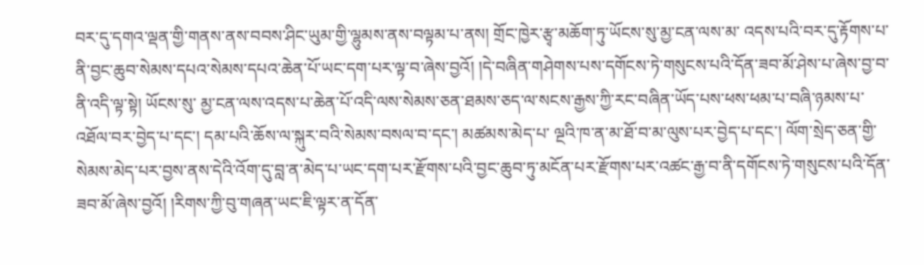བར་དུ་དགའ་ལྡན་གྱི་གནས་ནས་བབས་ཤིང་ཡུམ་གྱི་ལྷུམས་ནས་བལྟམ་པ་ནས། གྲོང་ཁྱེར་རྩྭ་མཆོག་ཏུ་ཡོངས་སུ་མྱ་ངན་ལས་མ་ འདས་པའི་བར་དུ་རྟོགས་པ་ནི་བྱང་ཆུབ་སེམས་དཔའ་སེམས་དཔའ་ཆེན་པོ་ཡང་དག་པར་ལྟ་བ་ཞེས་བྱའོ། །དེ་བཞིན་གཤེགས་པས་དགོངས་ཏེ་གསུངས་པའི་དོན་ཟབ་མོ་ཤེས་པ་ཞེས་བྱ་བ་ནི་འདི་ལྟ་སྟེ། ཡོངས་སུ་ མྱ་ངན་ལས་འདས་པ་ཆེན་པོ་འདི་ལས་སེམས་ཅན་ཐམས་ཅད་ལ་སངས་རྒྱས་ཀྱི་རང་བཞིན་ཡོད་པས་ཕས་ཕམ་པ་བཞི་ཉམས་པ་འཐོལ་བར་བྱེད་པ་དང་། དམ་པའི་ཆོས་ལ་སྐུར་བའི་སེམས་བསལ་བ་དང་། མཚམས་མེད་པ་ ལྔའི་ཁ་ན་མ་ཐོ་བ་མ་ལུས་པར་བྱེད་པ་དང་། ལོག་སྲེད་ཅན་གྱི་སེམས་མེད་པར་བྱས་ནས་དེའི་འོག་དུ་བླ་ན་མེད་པ་ཡང་དག་པར་རྫོགས་པའི་བྱང་ཆུབ་ཏུ་མངོན་པར་རྫོགས་པར་འཚང་རྒྱ་བ་ནི་དགོངས་ཏེ་གསུངས་པའི་དོན་ ཟབ་མོ་ཞེས་བྱའོ། །རིགས་ཀྱི་བུ་གཞན་ཡང་ཇི་ལྟར་ན་དོན་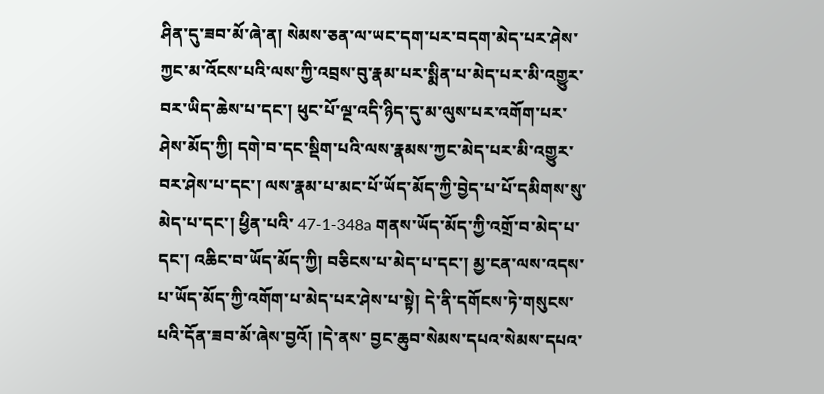ཤིན་དུ་ཟབ་མོ་ཞེ་ན། སེམས་ཅན་ལ་ཡང་དག་པར་བདག་མེད་པར་ཤེས་ཀྱང་མ་འོངས་པའི་ལས་ཀྱི་འབྲས་བུ་རྣམ་པར་སྨིན་པ་མེད་པར་མི་འགྱུར་བར་ཡིད་ཆེས་པ་དང་། ཕུང་པོ་ལྔ་འདི་ཉིད་དུ་མ་ལུས་པར་འགོག་པར་ཤེས་མོད་ཀྱི། དགེ་བ་དང་སྡིག་པའི་ལས་རྣམས་ཀྱང་མེད་པར་མི་འགྱུར་བར་ཤེས་པ་དང་། ལས་རྣམ་པ་མང་པོ་ཡོད་མོད་ཀྱི་བྱེད་པ་པོ་དམིགས་སུ་མེད་པ་དང་། ཕྱིན་པའི་ 47-1-348a གནས་ཡོད་མོད་ཀྱི་འགྲོ་བ་མེད་པ་དང་། འཆིང་བ་ཡོད་མོད་ཀྱི། བཅིངས་པ་མེད་པ་དང་། མྱ་ངན་ལས་འདས་པ་ཡོད་མོད་ཀྱི་འགོག་པ་མེད་པར་ཤེས་པ་སྟེ། དེ་ནི་དགོངས་ཏེ་གསུངས་པའི་དོན་ཟབ་མོ་ཞེས་བྱའོ། །དེ་ནས་ བྱང་ཆུབ་སེམས་དཔའ་སེམས་དཔའ་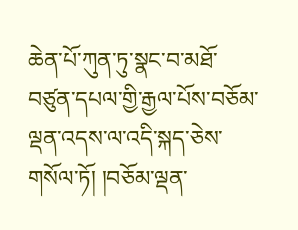ཆེན་པོ་ཀུན་ཏུ་སྣང་བ་མཐོ་བཙུན་དཔལ་གྱི་རྒྱལ་པོས་བཅོམ་ལྡན་འདས་ལ་འདི་སྐད་ཅེས་གསོལ་ཏོ། །བཅོམ་ལྡན་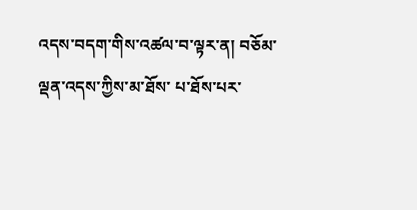འདས་བདག་གིས་འཚལ་བ་ལྟར་ན། བཅོམ་ལྡན་འདས་ཀྱིས་མ་ཐོས་ པ་ཐོས་པར་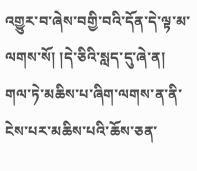འགྱུར་བ་ཞེས་བགྱི་བའི་དོན་དེ་ལྟ་མ་ལགས་སོ། །དེ་ཅིའི་སླད་དུ་ཞེ་ན། གལ་ཏེ་མཆིས་པ་ཞིག་ལགས་ན་ནི་ངེས་པར་མཆིས་པའི་ཆོས་ཅན་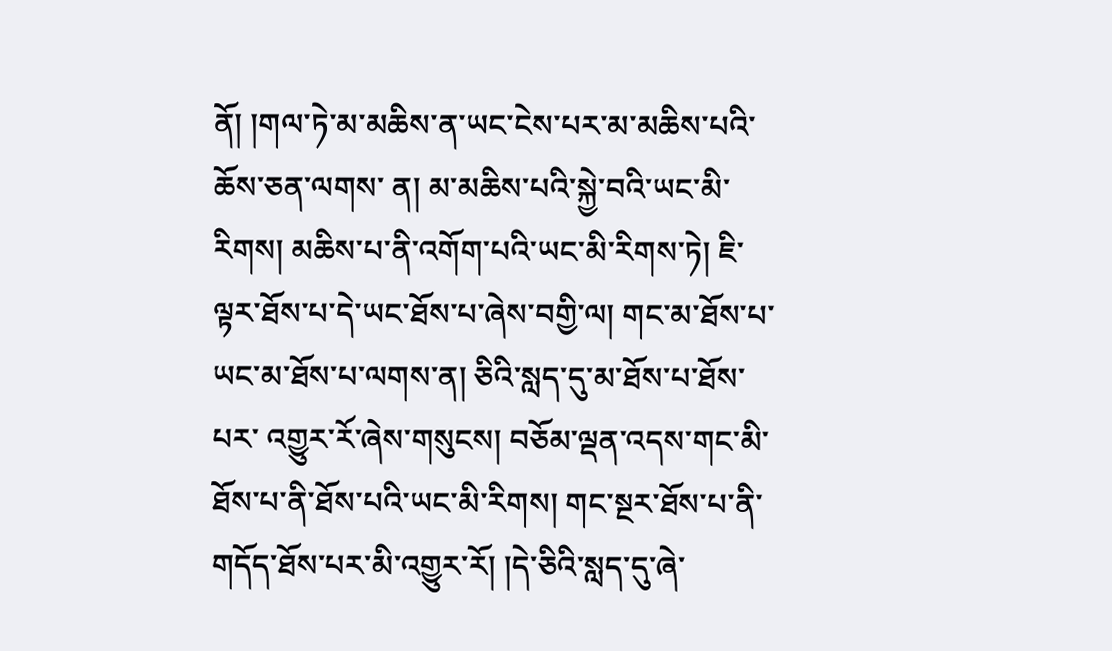ནོ། །གལ་ཏེ་མ་མཆིས་ན་ཡང་ངེས་པར་མ་མཆིས་པའི་ཆོས་ཅན་ལགས་ ན། མ་མཆིས་པའི་སྐྱེ་བའི་ཡང་མི་རིགས། མཆིས་པ་ནི་འགོག་པའི་ཡང་མི་རིགས་ཏེ། ཇི་ལྟར་ཐོས་པ་དེ་ཡང་ཐོས་པ་ཞེས་བགྱི་ལ། གང་མ་ཐོས་པ་ཡང་མ་ཐོས་པ་ལགས་ན། ཅིའི་སླད་དུ་མ་ཐོས་པ་ཐོས་པར་ འགྱུར་རོ་ཞེས་གསུངས། བཅོམ་ལྡན་འདས་གང་མི་ཐོས་པ་ནི་ཐོས་པའི་ཡང་མི་རིགས། གང་སྔར་ཐོས་པ་ནི་གདོད་ཐོས་པར་མི་འགྱུར་རོ། །དེ་ཅིའི་སླད་དུ་ཞེ་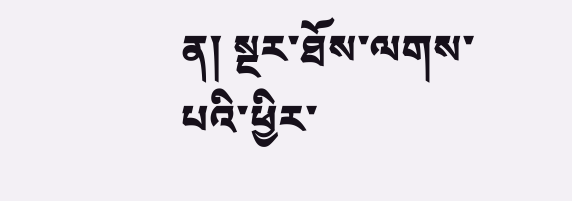ན། སྔར་ཐོས་ལགས་པའི་ཕྱིར་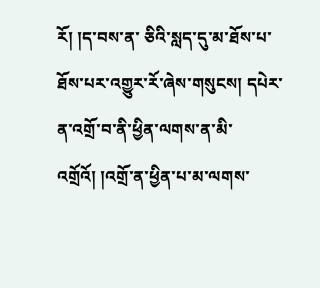རོ། །ད་བས་ན་ ཅིའི་སླད་དུ་མ་ཐོས་པ་ཐོས་པར་འགྱུར་རོ་ཞེས་གསུངས། དཔེར་ན་འགྲོ་བ་ནི་ཕྱིན་ལགས་ན་མི་འགྲོའོ། །འགྲོ་ན་ཕྱིན་པ་མ་ལགས་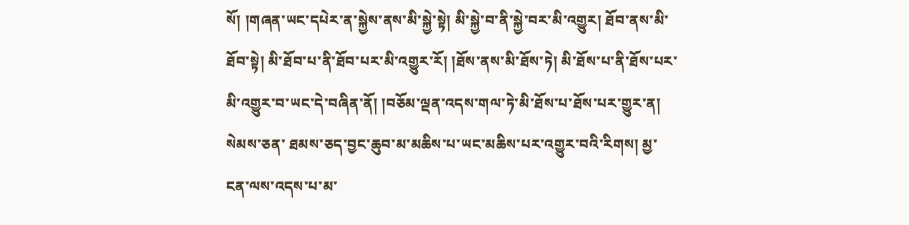སོ། །གཞན་ཡང་དཔེར་ན་སྐྱེས་ནས་མི་སྐྱེ་སྟེ། མི་སྐྱེ་བ་ནི་སྐྱེ་བར་མི་འགྱུར། ཐོབ་ནས་མི་ཐོབ་སྟེ། མི་ཐོབ་པ་ནི་ཐོབ་པར་མི་འགྱུར་རོ། །ཐོས་ནས་མི་ཐོས་ཏེ། མི་ཐོས་པ་ནི་ཐོས་པར་མི་འགྱུར་བ་ཡང་དེ་བཞིན་ནོ། །བཅོམ་ལྡན་འདས་གལ་ཏེ་མི་ཐོས་པ་ཐོས་པར་གྱུར་ན། སེམས་ཅན་ ཐམས་ཅད་བྱང་ཆུབ་མ་མཆིས་པ་ཡང་མཆིས་པར་འགྱུར་བའི་རིགས། མྱ་ངན་ལས་འདས་པ་མ་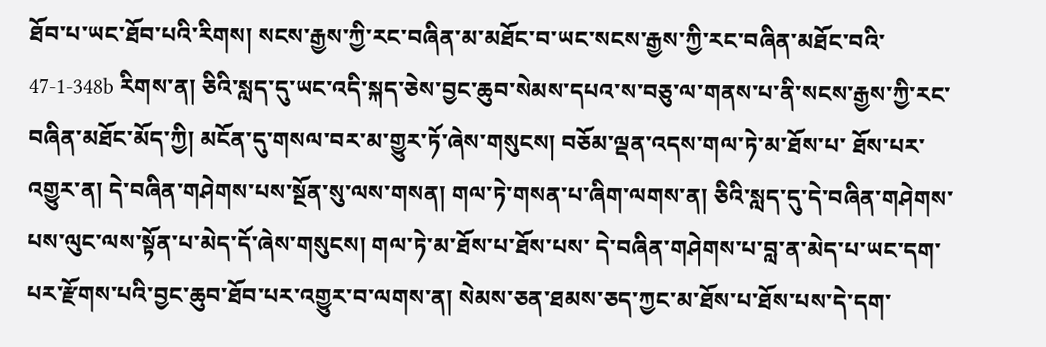ཐོབ་པ་ཡང་ཐོབ་པའི་རིགས། སངས་རྒྱས་ཀྱི་རང་བཞིན་མ་མཐོང་བ་ཡང་སངས་རྒྱས་ཀྱི་རང་བཞིན་མཐོང་བའི་ 47-1-348b རིགས་ན། ཅིའི་སླད་དུ་ཡང་འདི་སྐད་ཅེས་བྱང་ཆུབ་སེམས་དཔའ་ས་བཅུ་ལ་གནས་པ་ནི་སངས་རྒྱས་ཀྱི་རང་བཞིན་མཐོང་མོད་ཀྱི། མངོན་དུ་གསལ་བར་མ་གྱུར་ཏོ་ཞེས་གསུངས། བཅོམ་ལྡན་འདས་གལ་ཏེ་མ་ཐོས་པ་ ཐོས་པར་འགྱུར་ན། དེ་བཞིན་གཤེགས་པས་སྔོན་སུ་ལས་གསན། གལ་ཏེ་གསན་པ་ཞིག་ལགས་ན། ཅིའི་སླད་དུ་དེ་བཞིན་གཤེགས་པས་ལུང་ལས་སྟོན་པ་མེད་དོ་ཞེས་གསུངས། གལ་ཏེ་མ་ཐོས་པ་ཐོས་པས་ དེ་བཞིན་གཤེགས་པ་བླ་ན་མེད་པ་ཡང་དག་པར་རྫོགས་པའི་བྱང་ཆུབ་ཐོབ་པར་འགྱུར་བ་ལགས་ན། སེམས་ཅན་ཐམས་ཅད་ཀྱང་མ་ཐོས་པ་ཐོས་པས་དེ་དག་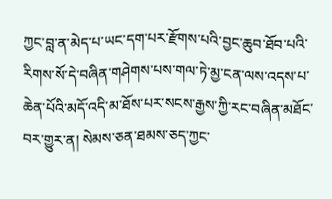ཀྱང་བླ་ན་མེད་པ་ཡང་དག་པར་རྫོགས་པའི་བྱང་ཆུབ་ཐོབ་པའི་ རིགས་སོ་དེ་བཞིན་གཤེགས་པས་གལ་ཏེ་མྱ་ངན་ལས་འདས་པ་ཆེན་པོའི་མདོ་འདི་མ་ཐོས་པར་སངས་རྒྱས་ཀྱི་རང་བཞིན་མཐོང་བར་གྱུར་ན། སེམས་ཅན་ཐམས་ཅད་ཀྱང་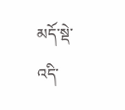མདོ་སྡེ་འདི་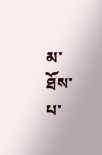མ་ཐོས་པ་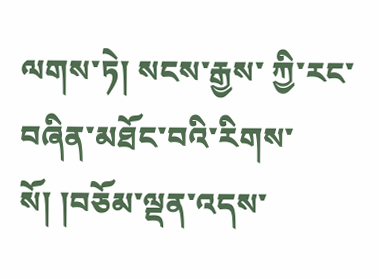ལགས་ཏེ། སངས་རྒྱས་ ཀྱི་རང་བཞིན་མཐོང་བའི་རིགས་སོ། །བཅོམ་ལྡན་འདས་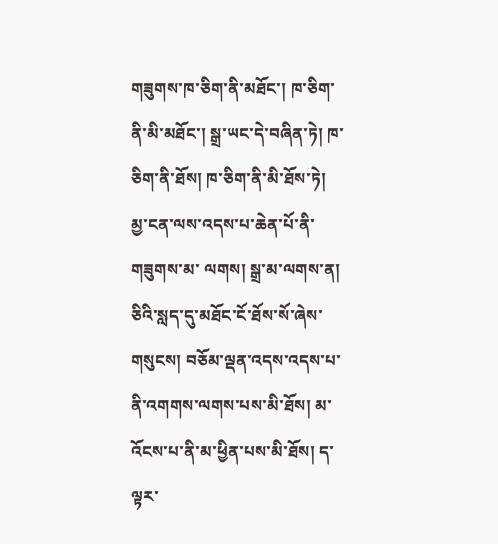གཟུགས་ཁ་ཅིག་ནི་མཐོང་། ཁ་ཅིག་ནི་མི་མཐོང་། སྒྲ་ཡང་དེ་བཞིན་ཏེ། ཁ་ཅིག་ནི་ཐོས། ཁ་ཅིག་ནི་མི་ཐོས་ཏེ། མྱ་ངན་ལས་འདས་པ་ཆེན་པོ་ནི་གཟུགས་མ་ ལགས། སྒྲ་མ་ལགས་ན། ཅིའི་སླད་དུ་མཐོང་ངོ་ཐོས་སོ་ཞེས་གསུངས། བཅོམ་ལྡན་འདས་འདས་པ་ནི་འགགས་ལགས་པས་མི་ཐོས། མ་འོངས་པ་ནི་མ་ཕྱིན་པས་མི་ཐོས། ད་ལྟར་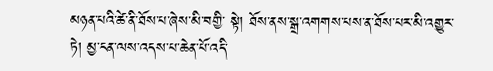མཉན་པའི་ཚེ་ནི་ཐོས་པ་ཞེས་མི་བགྱི་ སྟེ། ཐོས་ནས་སྒྲ་འགགས་པས་ན་ཐོས་པར་མི་འགྱུར་ཏེ། མྱ་ངན་ལས་འདས་པ་ཆེན་པོ་འདི་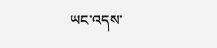ཡང་འདས་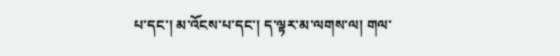པ་དང་། མ་འོངས་པ་དང་། ད་ལྟར་མ་ལགས་ལ། གལ་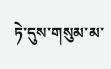ཏེ་དུས་གསུམ་མ་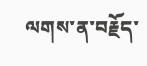ལགས་ན་བརྗོད་